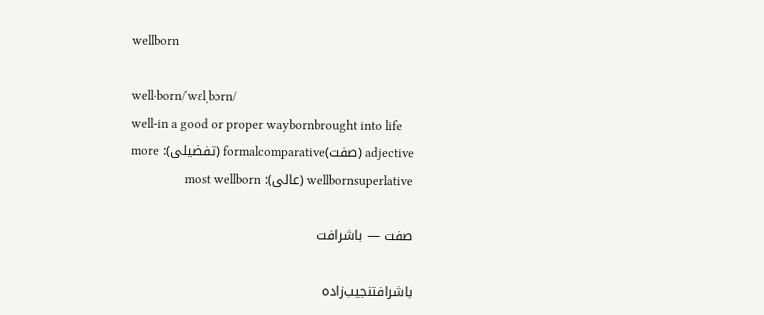wellborn

well·born/ˈwɛlˌbɔrn/
well-in a good or proper waybornbrought into life
adjective (صفت)formalcomparative (تفضیلی): more wellbornsuperlative (عالی): most wellborn

صفت — باشرافت

باشرافتنجیب‌زاده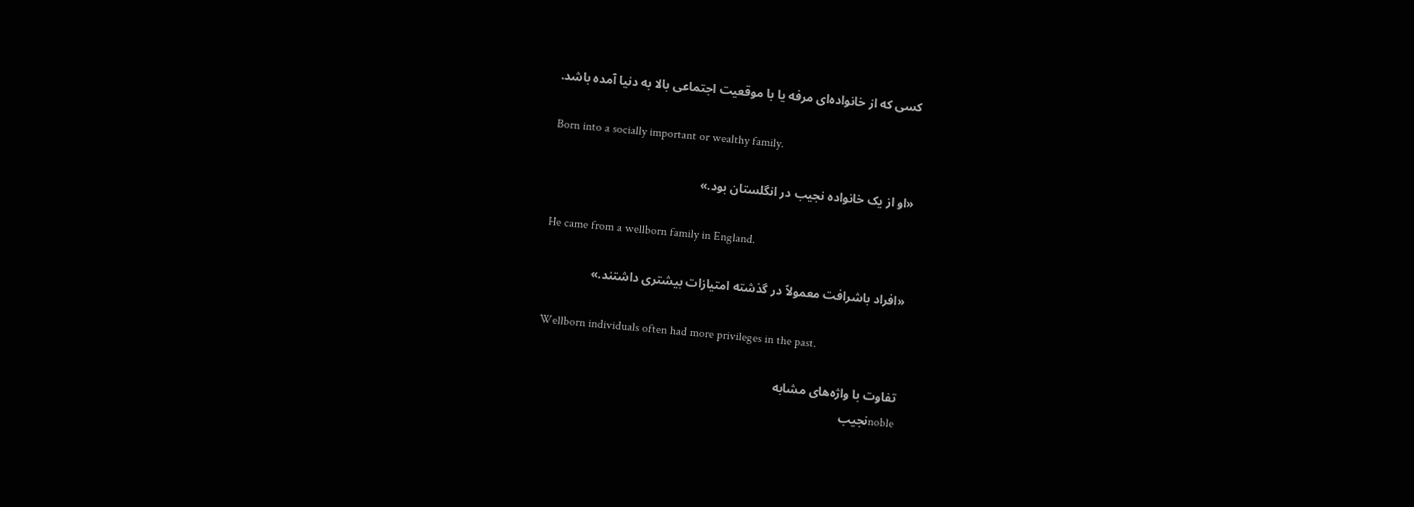کسی که از خانواده‌ای مرفه یا با موقعیت اجتماعی بالا به دنیا آمده باشد.

Born into a socially important or wealthy family.

«او از یک خانواده نجیب در انگلستان بود.»

He came from a wellborn family in England.

«افراد باشرافت معمولاً در گذشته امتیازات بیشتری داشتند.»

Wellborn individuals often had more privileges in the past.

تفاوت با واژه‌های مشابه
nobleنجیب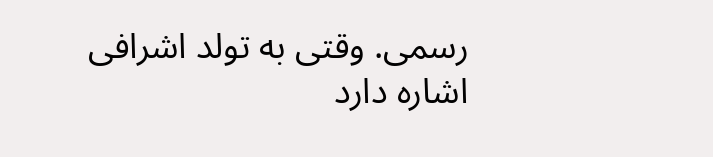رسمی. وقتی به تولد اشرافی اشاره دارد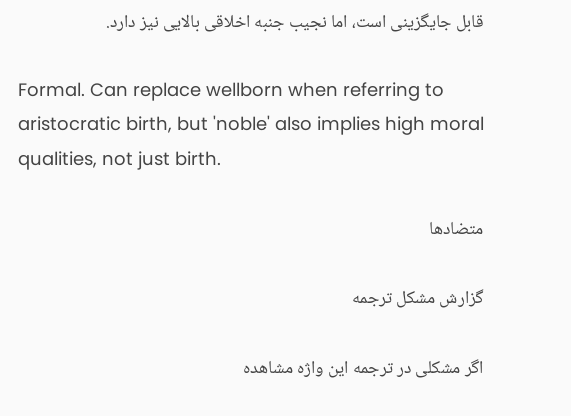قابل جایگزینی است، اما نجیب جنبه اخلاقی بالایی نیز دارد.

Formal. Can replace wellborn when referring to aristocratic birth, but 'noble' also implies high moral qualities, not just birth.

متضادها

گزارش مشکل ترجمه

اگر مشکلی در ترجمه این واژه مشاهده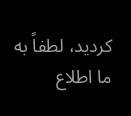کردید، لطفاً به ما اطلاع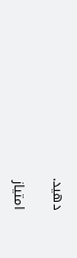دهید.

امتیاز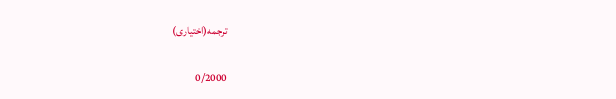ترجمه(اختیاری)

0/2000